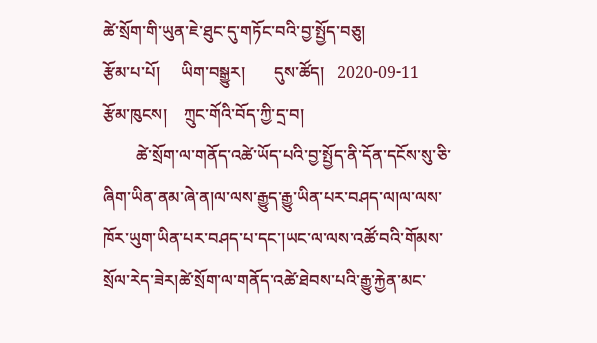ཚེ་སྲོག་གི་ཡུན་ཇེ་ཐུང་དུ་གཏོང་བའི་བྱ་སྤྱོད་བཅུ།
རྩོམ་པ་པོ།     ཡིག་བསྒྱུར།       དུས་ཚོད།   2020-09-11   རྩོམ་ཁུངས།    ཀྲུང་གོའི་བོད་ཀྱི་དྲ་བ།
        ཚེ་སྲོག་ལ་གནོད་འཚེ་ཡོད་པའི་བྱ་སྤྱོད་ནི་དོན་དངོས་སུ་ཅི་ཞིག་ཡིན་ནམ་ཞེ་ན།ལ་ལས་རྒྱུད་རྒྱུ་ཡིན་པར་བཤད་ལ།ལ་ལས་ཁོར་ཡུག་ཡིན་པར་བཤད་པ་དང་།ཡང་ལ་ལས་འཚོ་བའི་གོམས་སྲོལ་རེད་ཟེར།ཚེ་སྲོག་ལ་གནོད་འཚེ་ཐེབས་པའི་རྒྱུ་རྐྱེན་མང་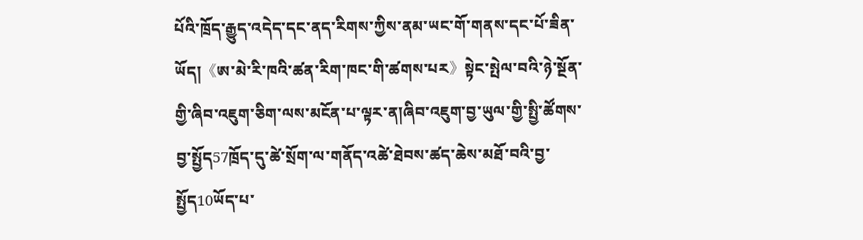པོའི་ཁྲོད་རྒྱུད་འདེད་དང་ནད་རིགས་ཀྱིས་ནམ་ཡང་གོ་གནས་དང་པོ་ཟིན་ཡོད།《ཨ་མེ་རི་ཁའི་ཚན་རིག་ཁང་གི་ཚགས་པར》སྟེང་སྤེལ་བའི་ཉེ་སྔོན་གྱི་ཞིབ་འཇུག་ཅིག་ལས་མངོན་པ་ལྟར་ན།ཞིབ་འཇུག་བྱ་ཡུལ་གྱི་སྤྱི་ཚོགས་བྱ་སྤྱོད57ཁྲོད་དུ་ཚེ་སྲོག་ལ་གནོད་འཚེ་ཐེབས་ཚད་ཆེས་མཐོ་བའི་བྱ་སྤྱོད10ཡོད་པ་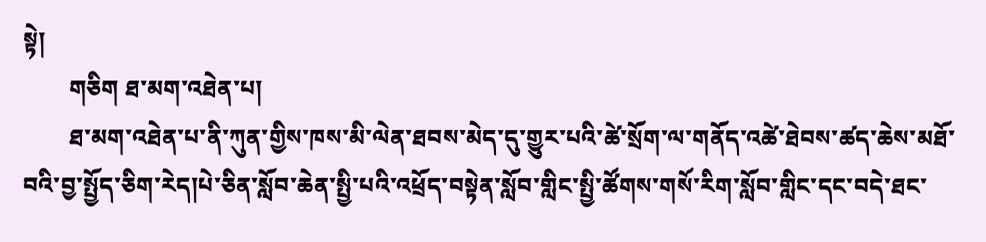སྟེ།
        གཅིག ཐ་མག་འཐེན་པ།
        ཐ་མག་འཐེན་པ་ནི་ཀུན་གྱིས་ཁས་མི་ལེན་ཐབས་མེད་དུ་གྱུར་པའི་ཚེ་སྲོག་ལ་གནོད་འཚེ་ཐེབས་ཚད་ཆེས་མཐོ་བའི་བྱ་སྤྱོད་ཅིག་རེད།པེ་ཅིན་སློབ་ཆེན་སྤྱི་པའི་འཕྲོད་བསྟེན་སློབ་གླིང་སྤྱི་ཚོགས་གསོ་རིག་སློབ་གླིང་དང་བདེ་ཐང་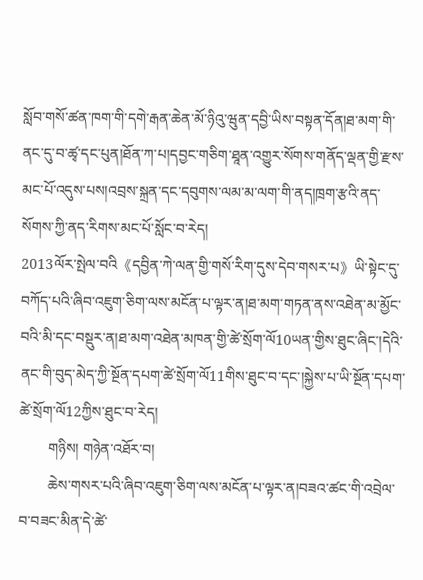སློབ་གསོ་ཚན་ཁག་གི་དགེ་རྒན་ཆེན་མོ་ཉིའུ་ཝུན་དབྱི་ཡིས་བསྟན་དོན།ཐ་མག་གི་ནང་དུ་བ་ཚྭ་དང་པུན།ཐོན་ཀ་པ།དབྱང་གཅིག་ཐཱན་འགྱུར་སོགས་གནོད་ལྡན་གྱི་རྫས་མང་པོ་འདུས་པས།འབྲས་སྐྲན་དང་དབུགས་ལམ་མ་ལག་གི་ནད།ཁྲག་རྩའི་ནད་སོགས་ཀྱི་ནད་རིགས་མང་པོ་སློང་བ་རེད།
2013ལོར་སྤེལ་བའི《དབྱིན་ཀེ་ལན་གྱི་གསོ་རིག་དུས་དེབ་གསར་པ》ཡི་སྟེང་དུ་བཀོད་པའི་ཞིབ་འཇུག་ཅིག་ལས་མངོན་པ་ལྟར་ན།ཐ་མག་གཏན་ནས་འཐེན་མ་མྱོང་བའི་མི་དང་བསྡུར་ན།ཐ་མག་འཐེན་མཁན་གྱི་ཚེ་སྲོག་ལོ10ཡན་གྱིས་ཐུང་ཞིང་།དེའི་ནང་གི་བུད་མེད་ཀྱི་སྔོན་དཔག་ཚེ་སྲོག་ལོ11གིས་ཐུང་བ་དང་།སྐྱེས་པ་ཡི་སྔོན་དཔག་ཚེ་སྲོག་ལོ12ཀྱིས་ཐུང་བ་རེད།
        གཉིས། གཉེན་འཐོར་བ།
        ཆེས་གསར་པའི་ཞིབ་འཇུག་ཅིག་ལས་མངོན་པ་ལྟར་ན།བཟའ་ཚང་གི་འབྲེལ་བ་བཟང་མིན་དེ་ཚེ་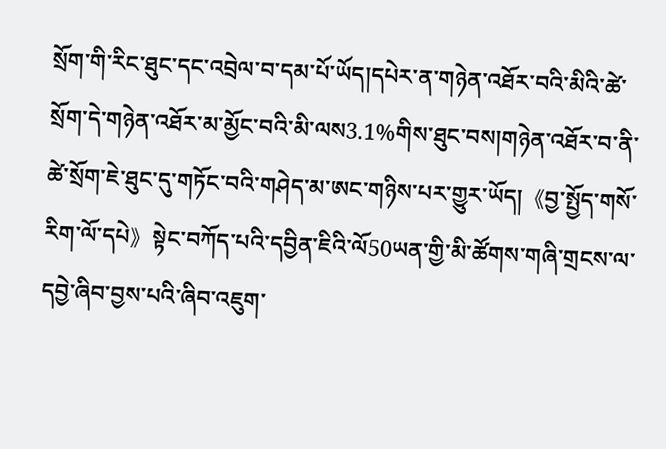སྲོག་གི་རིང་ཐུང་དང་འབྲེལ་བ་དམ་པོ་ཡོད།དཔེར་ན་གཉེན་འཐོར་བའི་མིའི་ཚེ་སྲོག་དེ་གཉེན་འཐོར་མ་མྱོང་བའི་མི་ལས3.1%གིས་ཐུང་བས།གཉེན་འཐོར་བ་ནི་ཚེ་སྲོག་ཇེ་ཐུང་དུ་གཏོང་བའི་གཤེད་མ་ཨང་གཉིས་པར་གྱུར་ཡོད།《བྱ་སྤྱོད་གསོ་རིག་ལོ་དཔེ》སྟེང་བཀོད་པའི་དབྱིན་ཇིའི་ལོ50ཡན་གྱི་མི་ཚོགས་གཞི་གྲངས་ལ་དབྱེ་ཞིབ་བྱས་པའི་ཞིབ་འཇུག་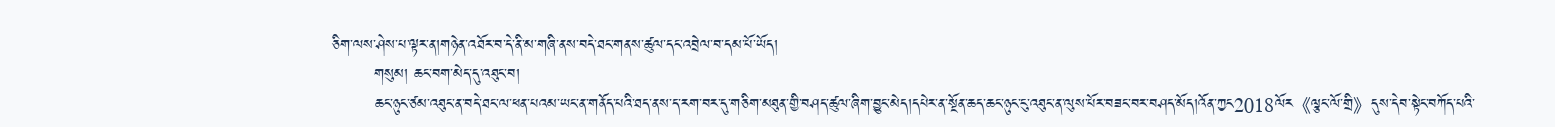ཅིག་ལས་ཤེས་པ་ལྟར་ན།གཉེན་འཐོར་བ་དེ་ནི་མ་གཞི་ནས་བདེ་ཐང་གནས་ཚུལ་དང་འབྲེལ་བ་དམ་པོ་ཡོད།
        གསུམ། ཆང་བག་མེད་དུ་འཐུང་བ།
        ཆང་ཉུང་ཙམ་འཐུང་ན་བདེ་ཐང་ལ་ཕན་པའམ་ཡང་ན་གནོད་པའི་ཐད་ནས་ད་རག་བར་དུ་གཅིག་མཐུན་གྱི་བཤད་ཚུལ་ཞིག་བྱུང་མེད།དཔེར་ན་སྔོན་ཆད་ཆང་ཉུང་ངུ་འཐུང་ན་ལུས་པོར་བཟང་བར་བཤད་མོད།འོན་ཀྱང2018ལོར《ལྕང་ལོ་གྲི》དུས་དེབ་སྟེང་བཀོད་པའི་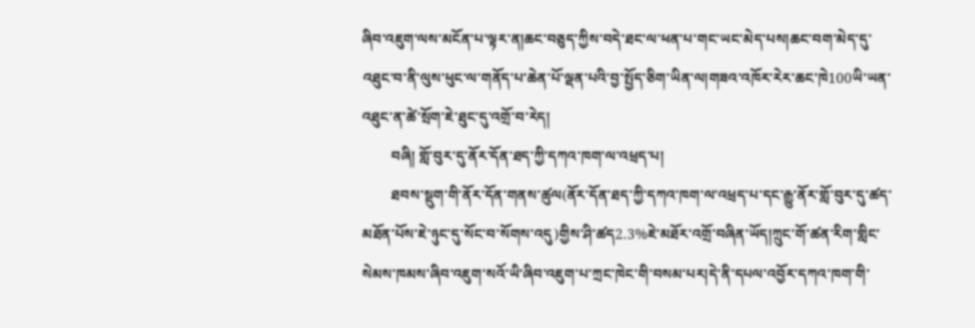ཞིབ་འཇུག་ལས་མངོན་པ་ལྟར་ན།ཆང་བཅུད་ཀྱིས་བདེ་ཐང་ལ་ཕན་པ་གང་ཡང་མེད་པས།ཆང་བག་མེད་དུ་འཐུང་བ་ནི་ལུས་ཕུང་ལ་གནོད་པ་ཆེན་པོ་ལྡན་པའི་བྱ་སྤྱོད་ཅིག་ཡིན་ལ།གཟའ་འཁོར་རེར་ཆང་ཁེ100ཡི་ཡན་འཐུང་ན་ཚེ་སྲོག་ཇེ་ཐུང་དུ་འགྲོ་བ་རེད།
        བཞི། གློ་བུར་དུ་ནོར་དོན་ཐད་ཀྱི་དཀའ་ཁག་ལ་འཕྲད་པ།
        ཐབས་སྡུག་གི་ནོར་དོན་གནས་ཚུལ(ནོར་དོན་ཐད་ཀྱི་དཀའ་ཁག་ལ་འཕྲད་པ་དང་རྒྱུ་ནོར་གློ་བུར་དུ་ཚད་མཐོན་པོས་ཇེ་ཉུང་དུ་སོང་བ་སོགས་འདུ)གྱིས་ཤི་ཚད2.3%ཇེ་མཐོར་འགྲོ་བཞིན་ཡོད།ཀྲུང་གོ་ཚན་རིག་གླིང་སེམས་ཁམས་ཞིབ་འཇུག་སའོ་ཡི་ཞིབ་འཇུག་པ་ཀྲང་ཁེང་གི་བསམ་པར།དེ་ནི་དཔལ་འབྱོར་དཀའ་ཁག་གི་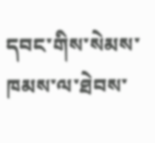དབང་གིས་སེམས་ཁམས་ལ་ཐེབས་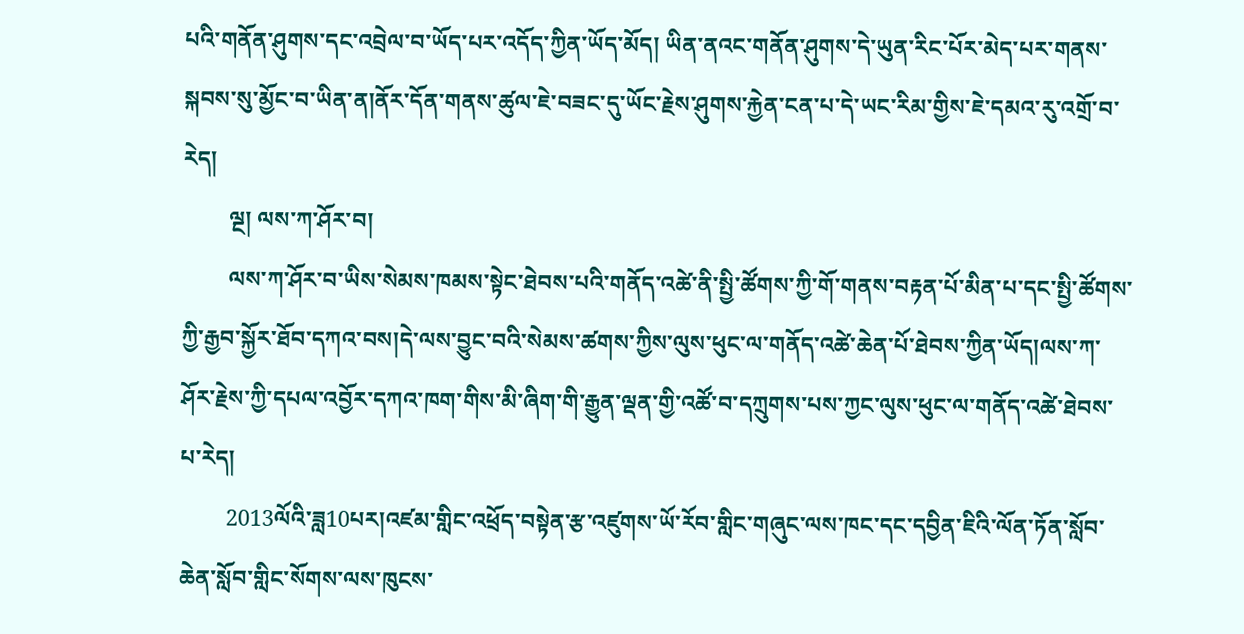པའི་གནོན་ཤུགས་དང་འབྲེལ་བ་ཡོད་པར་འདོད་ཀྱིན་ཡོད་མོད། ཡིན་ནའང་གནོན་ཤུགས་དེ་ཡུན་རིང་པོར་མེད་པར་གནས་སྐབས་སུ་མྱོང་བ་ཡིན་ན།ནོར་དོན་གནས་ཚུལ་ཇེ་བཟང་དུ་ཡོང་རྗེས་ཤུགས་རྐྱེན་ངན་པ་དེ་ཡང་རིམ་གྱིས་ཇེ་དམའ་རུ་འགྲོ་བ་རེད།
        ལྔ། ལས་ཀ་ཤོར་བ།
        ལས་ཀ་ཤོར་བ་ཡིས་སེམས་ཁམས་སྟེང་ཐེབས་པའི་གནོད་འཚེ་ནི་སྤྱི་ཚོགས་ཀྱི་གོ་གནས་བརྟན་པོ་མིན་པ་དང་སྤྱི་ཚོགས་ཀྱི་རྒྱབ་སྐྱོར་ཐོབ་དཀའ་བས།དེ་ལས་བྱུང་བའི་སེམས་ཚགས་ཀྱིས་ལུས་ཕུང་ལ་གནོད་འཚེ་ཆེན་པོ་ཐེབས་ཀྱིན་ཡོད།ལས་ཀ་ཤོར་རྗེས་ཀྱི་དཔལ་འབྱོར་དཀའ་ཁག་གིས་མི་ཞིག་གི་རྒྱུན་ལྡན་གྱི་འཚོ་བ་དཀྲུགས་པས་ཀྱང་ལུས་ཕུང་ལ་གནོད་འཚེ་ཐེབས་པ་རེད།
        2013ལོའི་ཟླ10པར།འཛམ་གླིང་འཕྲོད་བསྟེན་རྩ་འཛུགས་ཡོ་རོབ་གླིང་གཞུང་ལས་ཁང་དང་དབྱིན་ཇིའི་ལོན་ཏོན་སློབ་ཆེན་སློབ་གླིང་སོགས་ལས་ཁུངས་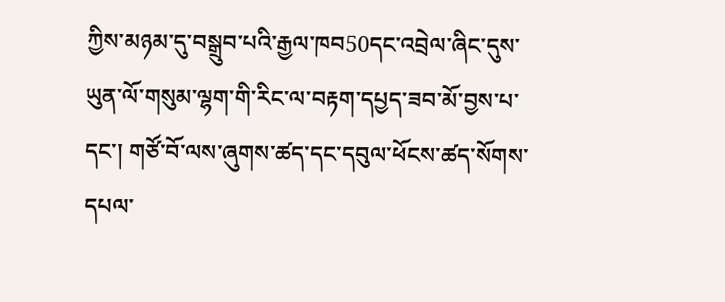ཀྱིས་མཉམ་དུ་བསྒྲུབ་པའི་རྒྱལ་ཁབ50དང་འབྲེལ་ཞིང་དུས་ཡུན་ལོ་གསུམ་ལྷག་གི་རིང་ལ་བརྟག་དཔྱད་ཟབ་མོ་བྱས་པ་དང་། གཙོ་བོ་ལས་ཞུགས་ཚད་དང་དབུལ་ཕོངས་ཚད་སོགས་དཔལ་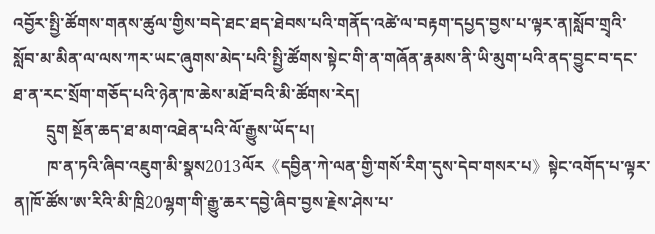འབྱོར་སྤྱི་ཚོགས་གནས་ཚུལ་གྱིས་བདེ་ཐང་ཐད་ཐེབས་པའི་གནོད་འཚེ་ལ་བརྟག་དཔྱད་བྱས་པ་ལྟར་ན།སློབ་གྲྭའི་སློབ་མ་མིན་ལ་ལས་ཀར་ཡང་ཞུགས་མེད་པའི་སྤྱི་ཚོགས་སྟེང་གི་ན་གཞོན་རྣམས་ནི་ཡི་མུག་པའི་ནད་བྱུང་བ་དང་ཐ་ན་རང་སྲོག་གཅོད་པའི་ཉེན་ཁ་ཆེས་མཐོ་བའི་མི་ཚོགས་རེད།
        དྲུག སྔོན་ཆད་ཐ་མག་འཐེན་པའི་ལོ་རྒྱུས་ཡོད་པ།
        ཁ་ན་ཏའི་ཞིབ་འཇུག་མི་སྣས2013ལོར《དབྱིན་ཀེ་ལན་གྱི་གསོ་རིག་དུས་དེབ་གསར་པ》སྟེང་འགོད་པ་ལྟར་ན།ཁོ་ཚོས་ཨ་རིའི་མི་ཁྲི20ལྷག་གི་རྒྱུ་ཆར་དབྱེ་ཞིབ་བྱས་རྗེས་ཤེས་པ་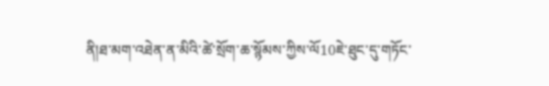ནི།ཐ་མག་འཐེན་ན་མིའི་ཚེ་སྲོག་ཆ་སྙོམས་ཀྱིས་ལོ10ཇེ་ཐུང་དུ་གཏོང་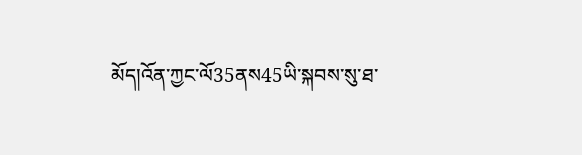མོད།འོན་ཀྱང་ལོ35ནས45ཡི་སྐབས་སུ་ཐ་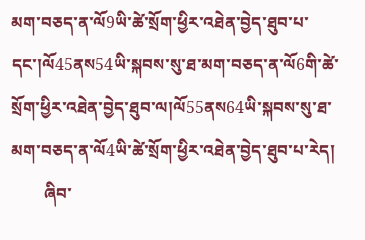མག་བཅད་ན་ལོ9ཡི་ཚེ་སྲོག་ཕྱིར་འཐེན་བྱེད་ཐུབ་པ་དང་།ལོ45ནས54ཡི་སྐབས་སུ་ཐ་མག་བཅད་ན་ལོ6གི་ཚེ་སྲོག་ཕྱིར་འཐེན་བྱེད་ཐུབ་ལ།ལོ55ནས64ཡི་སྐབས་སུ་ཐ་མག་བཅད་ན་ལོ4ཡི་ཚེ་སྲོག་ཕྱིར་འཐེན་བྱེད་ཐུབ་པ་རེད།
        ཞིབ་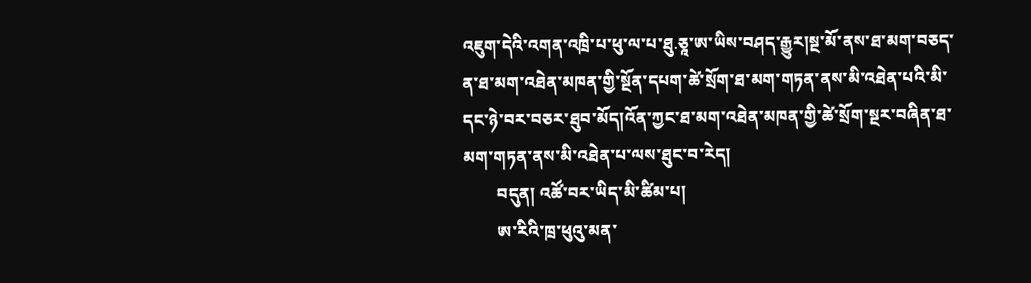འཇུག་དེའི་འགན་འཁྲི་པ་ཕུ་ལ་པ་ཐུ.ཅཱ་ཨ་ཡིས་བཤད་རྒྱུར།སྔ་མོ་ནས་ཐ་མག་བཅད་ན་ཐ་མག་འཐེན་མཁན་གྱི་སྔོན་དཔག་ཚེ་སྲོག་ཐ་མག་གཏན་ནས་མི་འཐེན་པའི་མི་དང་ཉེ་བར་བཅར་ཐུབ་མོད།འོན་ཀྱང་ཐ་མག་འཐེན་མཁན་གྱི་ཚེ་སྲོག་སྔར་བཞིན་ཐ་མག་གཏན་ནས་མི་འཐེན་པ་ལས་ཐུང་བ་རེད།
        བདུན། འཚོ་བར་ཡིད་མི་ཚིམ་པ།
        ཨ་རིའི་ཁྲ་ཕུའུ་མན་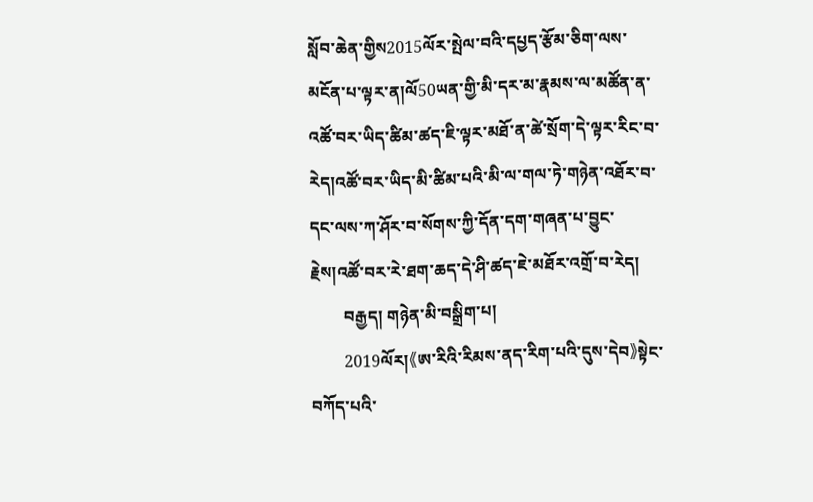སློབ་ཆེན་གྱིས2015ལོར་སྤེལ་བའི་དཔྱད་རྩོམ་ཅིག་ལས་མངོན་པ་ལྟར་ན།ལོ50ཡན་གྱི་མི་དར་མ་རྣམས་ལ་མཚོན་ན་འཚོ་བར་ཡིད་ཚིམ་ཚད་ཇི་ལྟར་མཐོ་ན་ཚེ་སྲོག་དེ་ལྟར་རིང་བ་རེད།འཚོ་བར་ཡིད་མི་ཚིམ་པའི་མི་ལ་གལ་ཏེ་གཉེན་འཐོར་བ་དང་ལས་ཀ་ཤོར་བ་སོགས་ཀྱི་དོན་དག་གཞན་པ་བྱུང་རྗེས།འཚོ་བར་རེ་ཐག་ཆད་དེ་ཤི་ཚད་ཇེ་མཐོར་འགྲོ་བ་རེད།
        བརྒྱད། གཉེན་མི་བསྒྲིག་པ།
        2019ལོར།《ཨ་རིའི་རིམས་ནད་རིག་པའི་དུས་དེབ》སྟེང་བཀོད་པའི་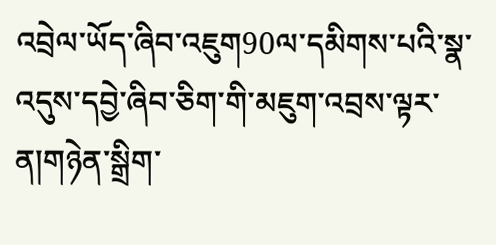འབྲེལ་ཡོད་ཞིབ་འཇུག90ལ་དམིགས་པའི་སྣ་འདུས་དབྱེ་ཞིབ་ཅིག་གི་མཇུག་འབྲས་ལྟར་ན།གཉེན་སྒྲིག་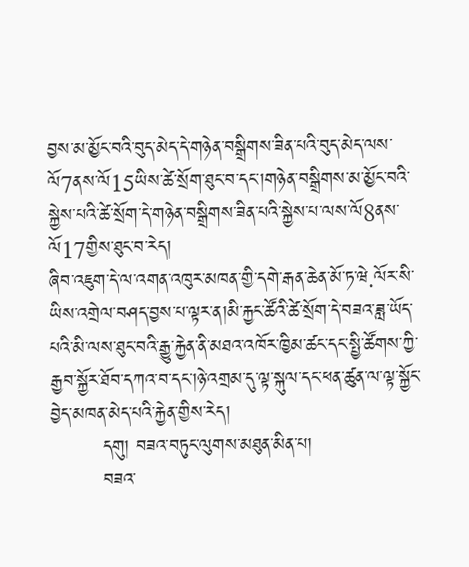བྱས་མ་མྱོང་བའི་བུད་མེད་དེ་གཉེན་བསྒྲིགས་ཟིན་པའི་བུད་མེད་ལས་ལོ7ནས་ལོ15ཡིས་ཚེ་སྲོག་ཐུང་བ་དང་།གཉེན་བསྒྲིགས་མ་མྱོང་བའི་སྐྱེས་པའི་ཚེ་སྲོག་དེ་གཉེན་བསྒྲིགས་ཟིན་པའི་སྐྱེས་པ་ལས་ལོ8ནས་ལོ17གྱིས་ཐུང་བ་རེད།
ཞིབ་འཇུག་དེ་ལ་འགན་འཁུར་མཁན་གྱི་དགེ་རྒན་ཆེན་མོ་ཏ་ཝེ.ལོར་སི་ཡིས་འགྲེལ་བཤད་བྱས་པ་ལྟར་ན།མི་རྐྱང་ཚོའི་ཚེ་སྲོག་དེ་བཟའ་ཟླ་ཡོད་པའི་མི་ལས་ཐུང་བའི་རྒྱུ་རྐྱེན་ནི་མཐའ་འཁོར་ཁྱིམ་ཚང་དང་སྤྱི་ཚོགས་ཀྱི་རྒྱབ་སྐྱོར་ཐོབ་དཀའ་བ་དང་།ཉེ་འགྲམ་དུ་ལྟ་སྐུལ་དང་ཕན་ཚུན་ལ་ལྟ་སྐྱོང་བྱེད་མཁན་མེད་པའི་རྐྱེན་གྱིས་རེད།
        དགུ། བཟའ་བཏུང་ལུགས་མཐུན་མིན་པ།
        བཟའ་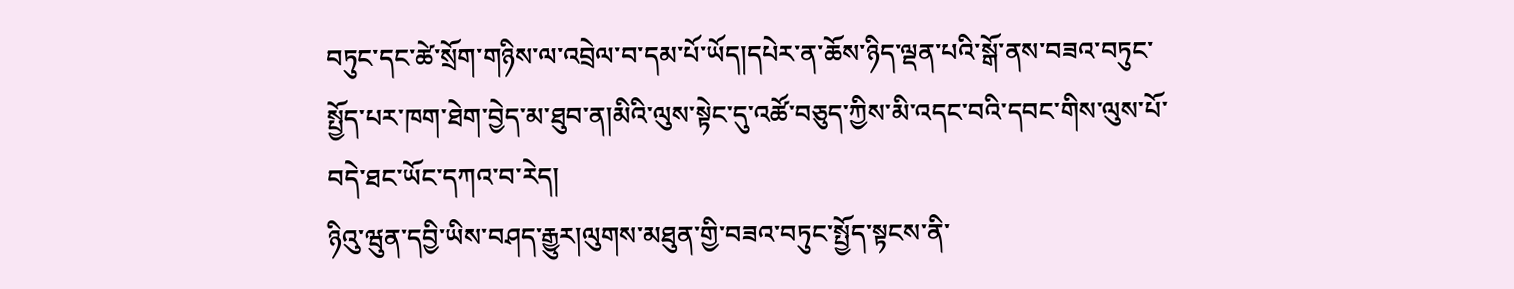བཏུང་དང་ཚེ་སྲོག་གཉིས་ལ་འབྲེལ་བ་དམ་པོ་ཡོད།དཔེར་ན་ཆོས་ཉིད་ལྡན་པའི་སྒོ་ནས་བཟའ་བཏུང་སྤྱོད་པར་ཁག་ཐེག་བྱེད་མ་ཐུབ་ན།མིའི་ལུས་སྟེང་དུ་འཚོ་བཅུད་ཀྱིས་མི་འདང་བའི་དབང་གིས་ལུས་པོ་བདེ་ཐང་ཡོང་དཀའ་བ་རེད།
ཉིའུ་ཝུན་དབྱི་ཡིས་བཤད་རྒྱུར།ལུགས་མཐུན་གྱི་བཟའ་བཏུང་སྤྱོད་སྟངས་ནི་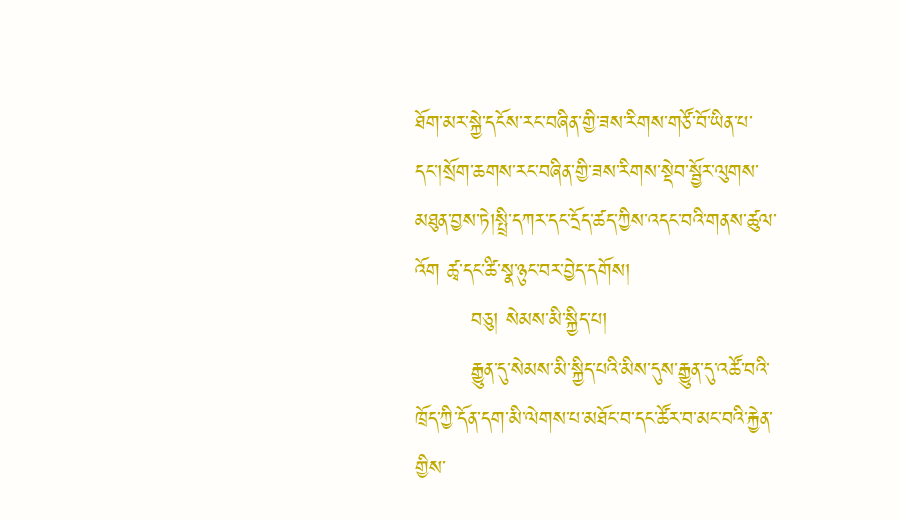ཐོག་མར་སྐྱེ་དངོས་རང་བཞིན་གྱི་ཟས་རིགས་གཙོ་བོ་ཡིན་པ་དང་།སྲོག་ཆགས་རང་བཞིན་གྱི་ཟས་རིགས་སྡེབ་སྦྱོར་ལུགས་མཐུན་བྱས་ཏེ།སྤྲི་དཀར་དང་དྲོད་ཚད་ཀྱིས་འདང་བའི་གནས་ཚུལ་འོག ཚྭ་དང་ཚི་སྣ་ཉུང་བར་བྱེད་དགོས།
        བཅུ། སེམས་མི་སྐྱིད་པ།
        རྒྱུན་དུ་སེམས་མི་སྐྱིད་པའི་མིས་དུས་རྒྱུན་དུ་འཚོ་བའི་ཁྲོད་ཀྱི་དོན་དག་མི་ལེགས་པ་མཐོང་བ་དང་ཚོར་བ་མང་བའི་རྐྱེན་གྱིས་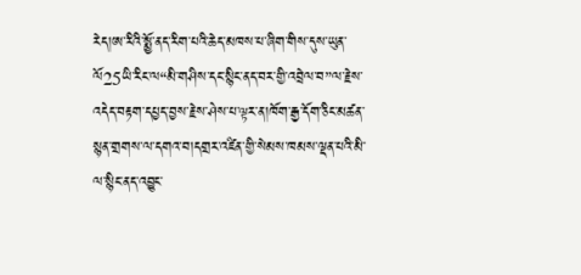རེད།ཨ་རིའི་སྨྱོ་ནད་རིག་པའི་ཆེད་མཁས་པ་ཞིག་གིས་དུས་ཡུན་ལོ25ཡི་རིང་ལ“མི་གཤིས་དང་སྙིང་ནད་བར་གྱི་འབྲེལ་བ”ལ་རྗེས་འདེད་བརྟག་དཔྱད་བྱས་རྗེས་ཤེས་པ་ལྟར་ན།ཁོག་རྒྱ་དོག་ཅིང་མཚན་སྙན་གྲགས་ལ་དགའ་བ།དགྲར་འཛིན་གྱི་སེམས་ཁམས་ལྡན་པའི་མི་ལ་སྙིང་ནད་འབྱུང་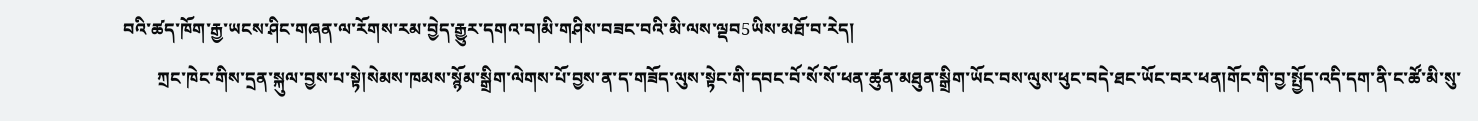བའི་ཚད་ཁོག་རྒྱ་ཡངས་ཤིང་གཞན་ལ་རོགས་རམ་བྱེད་རྒྱུར་དགའ་བ།མི་གཤིས་བཟང་བའི་མི་ལས་ལྡབ5ཡིས་མཐོ་བ་རེད།
        ཀྲང་ཁེང་གིས་དྲན་སྐུལ་བྱས་པ་སྟེ།སེམས་ཁམས་སྙོམ་སྒྲིག་ལེགས་པོ་བྱས་ན་ད་གཟོད་ལུས་སྟེང་གི་དབང་བོ་སོ་སོ་ཕན་ཚུན་མཐུན་སྒྲིག་ཡོང་བས་ལུས་ཕུང་བདེ་ཐང་ཡོང་བར་ཕན།གོང་གི་བྱ་སྤྱོད་འདི་དག་ནི་ང་ཚོ་མི་སུ་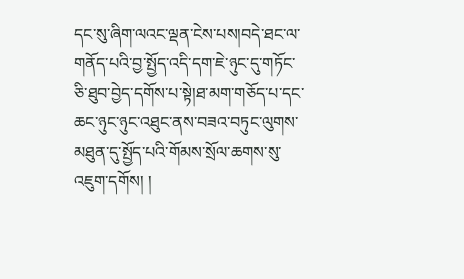དང་སུ་ཞིག་ལའང་ལྡན་ངེས་པས།བདེ་ཐང་ལ་གནོད་པའི་བྱ་སྤྱོད་འདི་དག་ཇེ་ཉུང་དུ་གཏོང་ཅི་ཐུབ་བྱེད་དགོས་པ་སྟེ།ཐ་མག་གཅོད་པ་དང་ཆང་ཉུང་ཉུང་འཐུང་ནས་བཟའ་བཏུང་ལུགས་མཐུན་དུ་སྤྱོད་པའི་གོམས་སྲོལ་ཆགས་སུ་འཇུག་དགོས། །